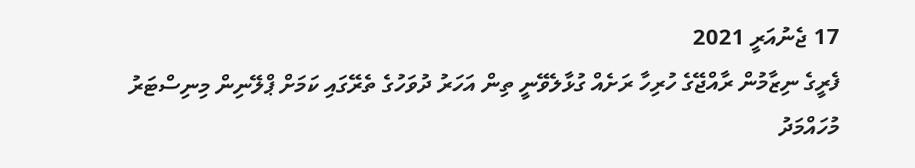17 ޖެނުއަރީ 2021
ފެރީގެ ނިޒާމުން ރާއްޖޭގެ ހުރިހާ ރަށެއް ގުޅާލެވޭނީ ތިން އަހަރު ދުވަހުގެ ތެރޭގައި ކަމަށް ޕްލޭނިން މިނިސްޓަރު މުހައްމަދު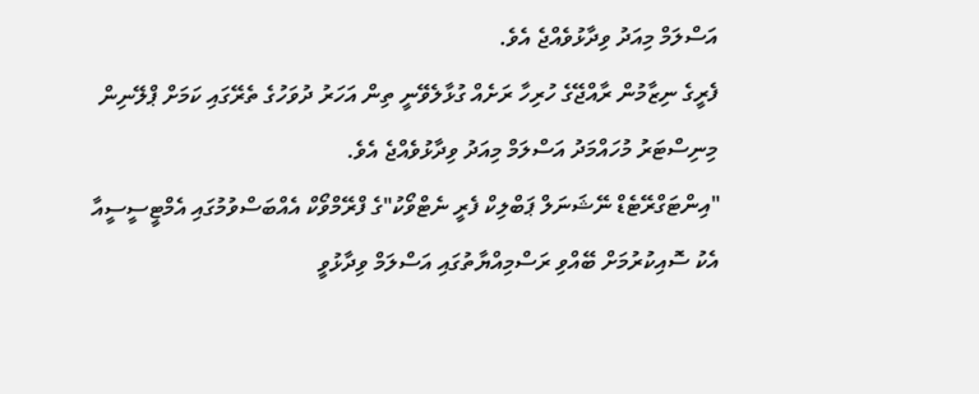އަސްލަމް މިއަދު ވިދާޅުވެއްޖެ އެވެ.
ފެރީގެ ނިޒާމުން ރާއްޖޭގެ ހުރިހާ ރަށެއް ގުޅާލެވޭނީ ތިން އަހަރު ދުވަހުގެ ތެރޭގައި ކަމަށް ޕްލޭނިން މިނިސްޓަރު މުހައްމަދު އަސްލަމް މިއަދު ވިދާޅުވެއްޖެ އެވެ.
"އިންޓަގްރޭޓެޑް ނޭޝަނަލް ޕަބްލިކް ފެރީ ނެޓްވޯކު"ގެ ފްރޭމްވޯކް އެއްބަސްވުމުގައި އެމްޓީސީސީއާ އެކު ސޮއިކުރުމަށް ބޭއްވި ރަސްމިއްޔާތުގައި އަސްލަމް ވިދާޅުވީ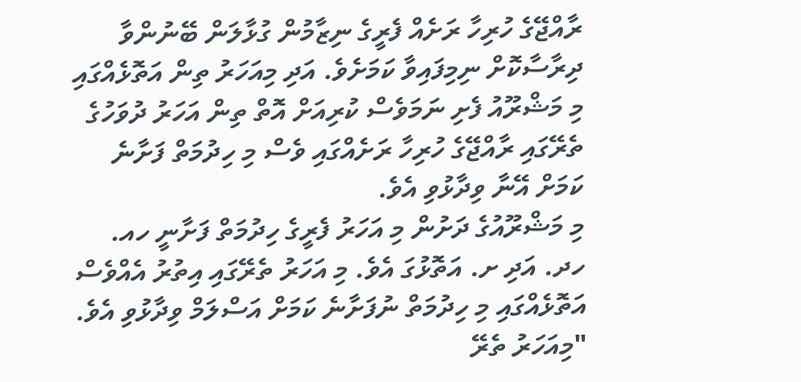ރާއްޖޭގެ ހުރިހާ ރަށެއް ފެރީގެ ނިޒާމުން ގުޅާލަން ބޭނުންވާ ދިރާސާކޮށް ނިމިފައިވާ ކަމަށެވެ. އަދި މިއަހަރު ތިން އަތޮޅެއްގައި މި މަޝްރޫއު ފެށި ނަމަވެސް ކުރިއަށް އޮތް ތިން އަހަރު ދުވަހުގެ ތެރޭގައި ރާއްޖޭގެ ހުރިހާ ރަށެއްގައި ވެސް މި ހިދުމަތް ފަށާނެ ކަމަށް އޭނާ ވިދާޅުވި އެވެ.
މި މަޝްރޫއުގެ ދަށުން މި އަހަރު ފެރީގެ ހިދުމަތް ފަށާނީ ހއ. ހދ. އަދި ށ. އަތޮޅުގަ އެވެ. މި އަހަރު ތެރޭގައި އިތުރު އެއްވެސް އަތޮޅެއްގައި މި ހިދުމަތް ނުފަށާނެ ކަމަށް އަސްލަމް ވިދާޅުވި އެވެ.
"މިއަހަރު ތެރޭ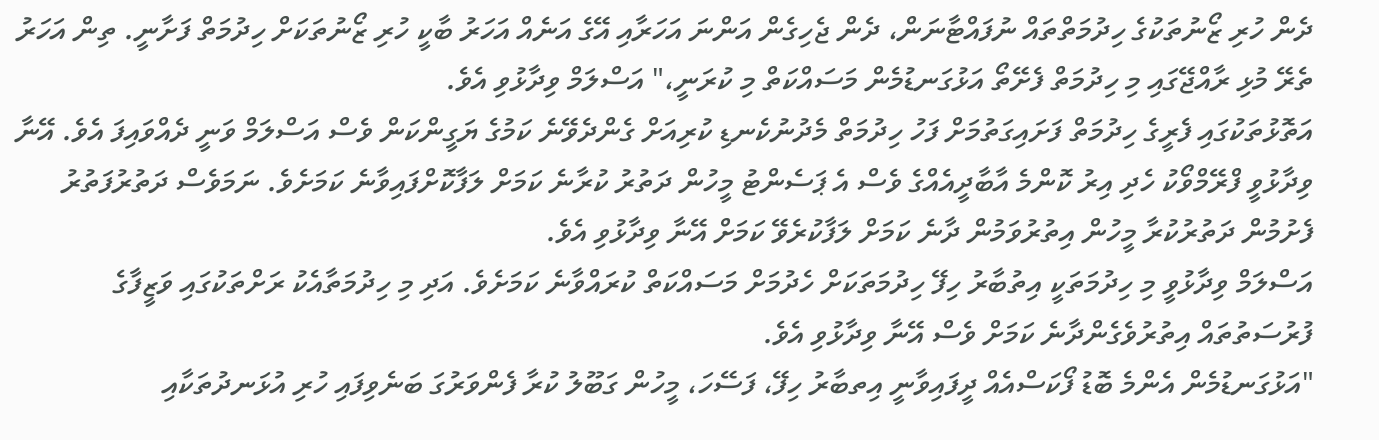ދެން ހުރި ޒޯނުތަކުގެ ހިދުމަތްތައް ނުފައްޓާނަން، ދެން ޖެހިގެން އަންނަ އަހަރާއި އޭގެ އަނެއް އަހަރު ބާކީ ހުރި ޒޯނުތަކަށް ހިދުމަތް ފަށާނީ. ތިން އަހަރު ތެރޭ މުޅި ރާއްޖޭގައި މި ހިދުމަތް ފެށޭތޯ އަޅުގަނޑުމެން މަސައްކަތް މި ކުރަނީ،" އަސްލަމް ވިދާޅުވި އެވެ.
އަތޮޅުތަކުގައި ފެރީގެ ހިދުމަތް ފަށައިގަތުމަށް ފަހު ހިދުމަތް މެދުނުކެނޑި ކުރިއަށް ގެންދެވޭނެ ކަމުގެ ޔަގީންކަން ވެސް އަސްލަމް ވަނީ ދެއްވައިފަ އެވެ. އޭނާ ވިދާޅުވީ ފްރޭމްވޯކު ހެދި އިރު ކޮންމެ އާބާދީއެއްގެ ވެސް އެ ޕަސެންޓު މީހުން ދަތުރު ކުރާނެ ކަމަށް ލަފާކޮށްފައިވާނެ ކަމަށެވެ. ނަމަވެސް ދަތުރުފަތުރު ފެށުމުން ދަތުރުކުރާ މީހުން އިތުރުވަމުން ދާނެ ކަމަށް ލަފާކުރެވޭ ކަމަށް އޭނާ ވިދާޅުވި އެވެ.
އަސްލަމް ވިދާޅުވީ މި ހިދުމަތަކީ އިތުބާރު ހިފޭ ހިދުމަތަކަށް ހެދުމަށް މަސައްކަތް ކުރައްވާނެ ކަމަށެވެ. އަދި މި ހިދުމަތާއެކު ރަށްތަކުގައި ވަޒީފާގެ ފުރުސަތުތައް އިތުރުވެގެންދާނެ ކަމަށް ވެސް އޭނާ ވިދާޅުވި އެވެ.
"އަޅުގަނޑުމެން އެންމެ ބޮޑު ފޯކަސްއެއް ދީފައިވާނީ އިތބާރު ހިފޭ، ފަސޭހަ، މީހުން ގަބޫލު ކުރާ ފެންވަރުގަ ބަނެވިފައި ހުރި އުޅަނދުތަކާއި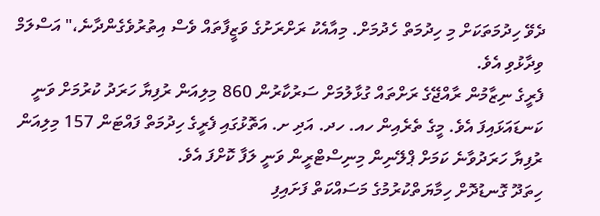ދެވޭ ހިދުމަތަކަށް މި ހިދުމަތް ހެދުމަށް. މިއާއެކު ރަށްރަށުގެ ވަޒީފާތައް ވެސް އިތުރުވެގެންދާނެ،" އަސްލަމް ވިދާޅުވި އެވެ.
ފެރީގެ ނިޒާމުން ރާއްޖޭގެ ރަށްތައް ގުޅާލުމަށް ސަރުކާރުން 860 މިލިއަން ރުފިޔާ ހަރަދު ކުރުމަށް ވަނީ ކަނޑައަޅައިފަ އެވެ. މީގެ ތެރެއިން ހއ. ހދ. އަދި ށ. އަތޮޅުގައި ފެރީގެ ހިދުމަތް ފައްޓަން 157 މިލިއަން ރުފިޔާ ހަރަދުވާނެ ކަމަށް ޕްލޭނިން މިނިސްޓްރީން ވަނީ ލަފާ ކޮށްފަ އެވެ.
ހިތަދޫ ގޮނޑުދޮށް ހިމާޔަތްކުރުމުގެ މަސައްކަތް ފަށައިފި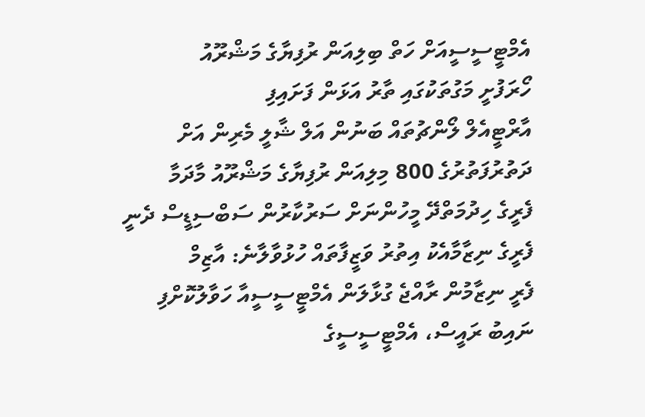އެމްޓީސީސީއަށް ހަތް ބިލިއަން ރުފިޔާގެ މަޝްރޫއު
ހޯރަފުށީ މަގުތަކުގައި ތާރު އަޅަން ފަށައިފި
އާރްޓީއެލް ލޯންޗުތައް ބަނުން އަލް ޝާލީ މެރިން އަށް
ދަތުރުފަތުރުގެ 800 މިލިއަން ރުފިޔާގެ މަޝްރޫއު މާދަމާ
ފެރީގެ ހިދުމަތްދޭ މީހުންނަށް ސަރުކާރުން ސަބްސިޑީސް ދެނީ
ފެރީގެ ނިޒާމާއެކު އިތުރު ވަޒީފާތައް ހުޅުވާލާނެ: އާޒިމް
ފެރީ ނިޒާމުން ރާއްޖެ ގުޅާލަން އެމްޓީސީސީއާ ހަވާލުކޮށްފި
ނައިބު ރައީސް، އެމްޓީސީސީގެ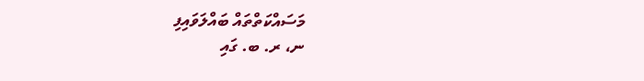މަސައްކަތްތައް ބައްލަވައިފި
ނ، ރ. ބ. ގައި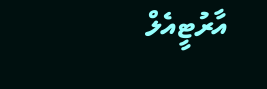އާރުޓީއެލް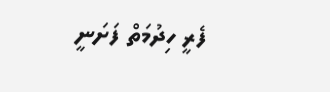ފެރީ ހިދުމަތް ފަށަނީ